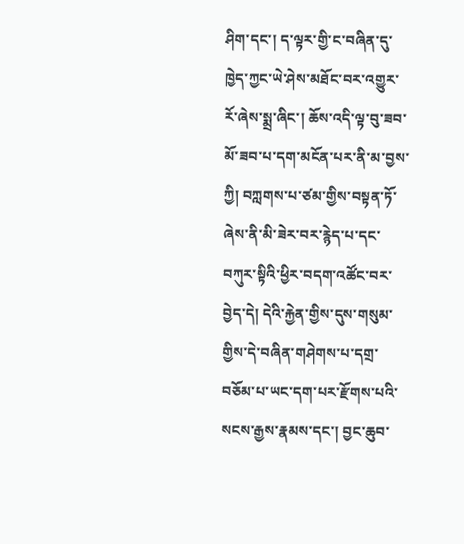ཤིག་དང་། ད་ལྟར་གྱི་ང་བཞིན་དུ་ཁྱེད་ཀྱང་ཡེ་ཤེས་མཐོང་བར་འགྱུར་རོ་ཞེས་སྨྲ་ཞིང་། ཆོས་འདི་ལྟ་བུ་ཟབ་མོ་ཟབ་པ་དག་མངོན་པར་ནི་མ་བྱས་ཀྱི། བཀླགས་པ་ཙམ་གྱིས་བསྟན་ཏོ་ཞེས་ནི་མི་ཟེར་བར་རྙེད་པ་དང་བཀུར་སྟིའི་ཕྱིར་བདག་འཚོང་བར་བྱེད་དེ། དེའི་རྐྱེན་གྱིས་དུས་གསུམ་གྱིས་དེ་བཞིན་གཤེགས་པ་དགྲ་བཅོམ་པ་ཡང་དག་པར་རྫོགས་པའི་སངས་རྒྱས་རྣམས་དང་། བྱང་ཆུབ་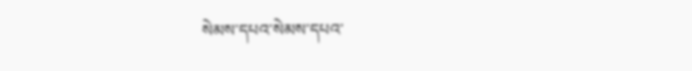སེམས་དཔའ་སེམས་དཔའ་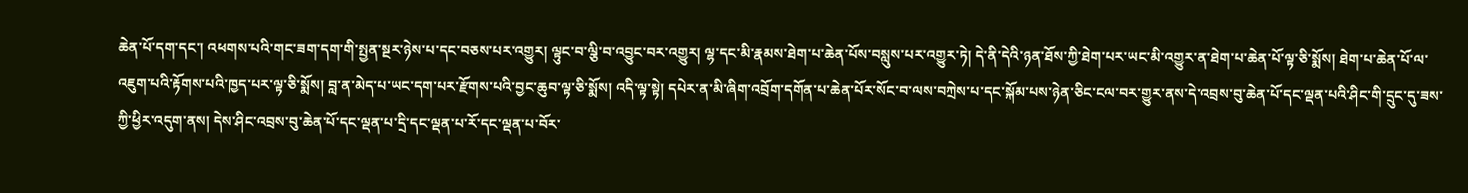ཆེན་པོ་དག་དང་། འཕགས་པའི་གང་ཟག་དག་གི་སྤྱན་སྔར་ཉེས་པ་དང་བཅས་པར་འགྱུར། ལྟུང་བ་ལྕི་བ་འབྱུང་བར་འགྱུར། ལྷ་དང་མི་རྣམས་ཐེག་པ་ཆེན་པོས་བསླུས་པར་འགྱུར་ཏེ། དེ་ནི་དེའི་ཉན་ཐོས་ཀྱི་ཐེག་པར་ཡང་མི་འགྱུར་ན་ཐེག་པ་ཆེན་པོ་ལྟ་ཅི་སྨོས། ཐེག་པ་ཆེན་པོ་ལ་འཇུག་པའི་རྟོགས་པའི་ཁྱད་པར་ལྟ་ཅི་སྨོས། བླ་ན་མེད་པ་ཡང་དག་པར་རྫོགས་པའི་བྱང་ཆུབ་ལྟ་ཅི་སྨོས། འདི་ལྟ་སྟེ། དཔེར་ན་མི་ཞིག་འབྲོག་དགོན་པ་ཆེན་པོར་སོང་བ་ལས་བཀྲེས་པ་དང་སྐོམ་པས་ཉེན་ཅིང་ངལ་བར་གྱུར་ནས་དེ་འབྲས་བུ་ཆེན་པོ་དང་ལྡན་པའི་ཤིང་གི་དྲུང་དུ་ཟས་ཀྱི་ཕྱིར་འདུག་ནས། དེས་ཤིང་འབྲས་བུ་ཆེན་པོ་དང་ལྡན་པ་དྲི་དང་ལྡན་པ་རོ་དང་ལྡན་པ་བོར་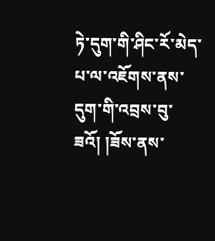ཏེ་དུག་གི་ཤིང་རོ་མེད་པ་ལ་འཇོགས་ནས་དུག་གི་འབྲས་བུ་ཟའོ། །ཟོས་ནས་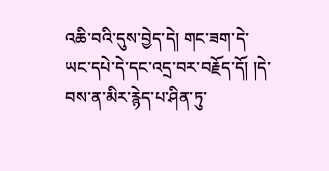འཆི་བའི་དུས་བྱེད་དེ། གང་ཟག་དེ་ཡང་དཔེ་དེ་དང་འདྲ་བར་བརྗོད་དོ། །དེ་བས་ན་མིར་རྙེད་པ་ཤིན་ཏུ་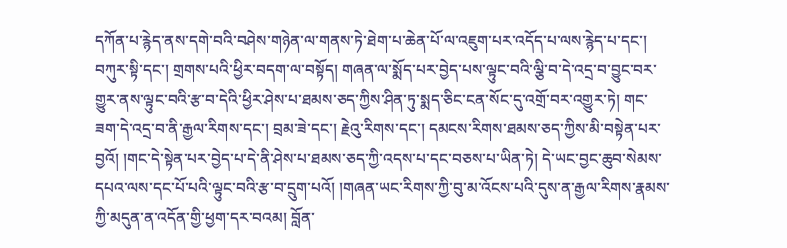དཀོན་པ་རྙེད་ནས་དགེ་བའི་བཤེས་གཉེན་ལ་གནས་ཏེ་ཐེག་པ་ཆེན་པོ་ལ་འཇུག་པར་འདོད་པ་ལས་རྙེད་པ་དང་། བཀུར་སྟི་དང་། གྲགས་པའི་ཕྱིར་བདག་ལ་བསྟོད། གཞན་ལ་སྨོད་པར་བྱེད་པས་ལྟུང་བའི་ལྕི་བ་དེ་འདྲ་བ་བྱུང་བར་གྱུར་ནས་ལྟུང་བའི་རྩ་བ་དེའི་ཕྱིར་ཤེས་པ་ཐམས་ཅད་ཀྱིས་ཤིན་ཏུ་སྨད་ཅིང་ངན་སོང་དུ་འགྲོ་བར་འགྱུར་ཏེ། གང་ཟག་དེ་འདྲ་བ་ནི་རྒྱལ་རིགས་དང་། བྲམ་ཟེ་དང་། རྗེའུ་རིགས་དང་། དམངས་རིགས་ཐམས་ཅད་ཀྱིས་མི་བསྟེན་པར་བྱའོ། །གང་དེ་སྟེན་པར་བྱེད་པ་དེ་ནི་ཤེས་པ་ཐམས་ཅད་ཀྱི་འདས་པ་དང་བཅས་པ་ཡིན་ཏེ། དེ་ཡང་བྱང་ཆུབ་སེམས་དཔའ་ལས་དང་པོ་པའི་ལྟུང་བའི་རྩ་བ་དྲུག་པའོ། །གཞན་ཡང་རིགས་ཀྱི་བུ་མ་འོངས་པའི་དུས་ན་རྒྱལ་རིགས་རྣམས་ཀྱི་མདུན་ན་འདོན་གྱི་ཕྱག་དར་བའམ། བློན་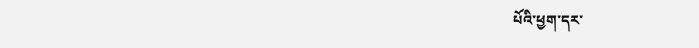པོའི་ཕྱག་དར་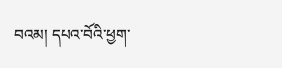བའམ། དཔའ་བོའི་ཕྱག་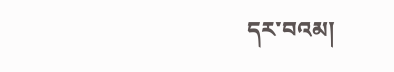དར་བའམ།